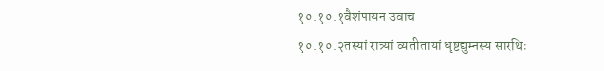१०.१०.१वैशंपायन उवाच
१०.१०.२तस्यां रात्र्यां व्यतीतायां धृष्टद्युम्नस्य सारथिः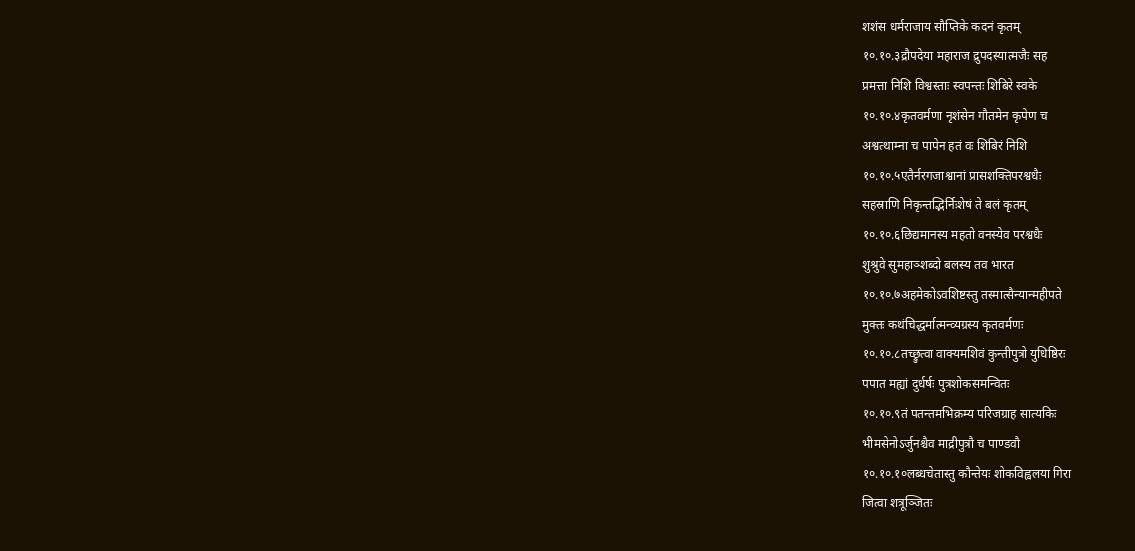शशंस धर्मराजाय सौप्तिके कदनं कृतम्
१०.१०.३द्रौपदेया महाराज द्रुपदस्यात्मजैः सह
प्रमत्ता निशि विश्वस्ताः स्वपन्तः शिबिरे स्वके
१०.१०.४कृतवर्मणा नृशंसेन गौतमेन कृपेण च
अश्वत्थाम्ना च पापेन हतं वः शिबिरं निशि
१०.१०.५एतैर्नरगजाश्वानां प्रासशक्तिपरश्वधैः
सहस्राणि निकृन्तद्भिर्निःशेषं ते बलं कृतम्
१०.१०.६छिद्यमानस्य महतो वनस्येव परश्वधैः
शुश्रुवे सुमहाञ्शब्दो बलस्य तव भारत
१०.१०.७अहमेकोऽवशिष्टस्तु तस्मात्सैन्यान्महीपते
मुक्तः कथंचिद्धर्मात्मन्व्यग्रस्य कृतवर्मणः
१०.१०.८तच्छ्रुत्वा वाक्यमशिवं कुन्तीपुत्रो युधिष्ठिरः
पपात मह्यां दुर्धर्षः पुत्रशोकसमन्वितः
१०.१०.९तं पतन्तमभिक्रम्य परिजग्राह सात्यकिः
भीमसेनोऽर्जुनश्चैव माद्रीपुत्रौ च पाण्डवौ
१०.१०.१०लब्धचेतास्तु कौन्तेयः शोकविह्वलया गिरा
जित्वा शत्रूञ्जितः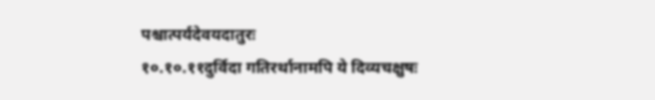पश्चात्पर्यदेवयदातुरः
१०.१०.११दुर्विदा गतिरर्थानामपि ये दिव्यचक्षुषः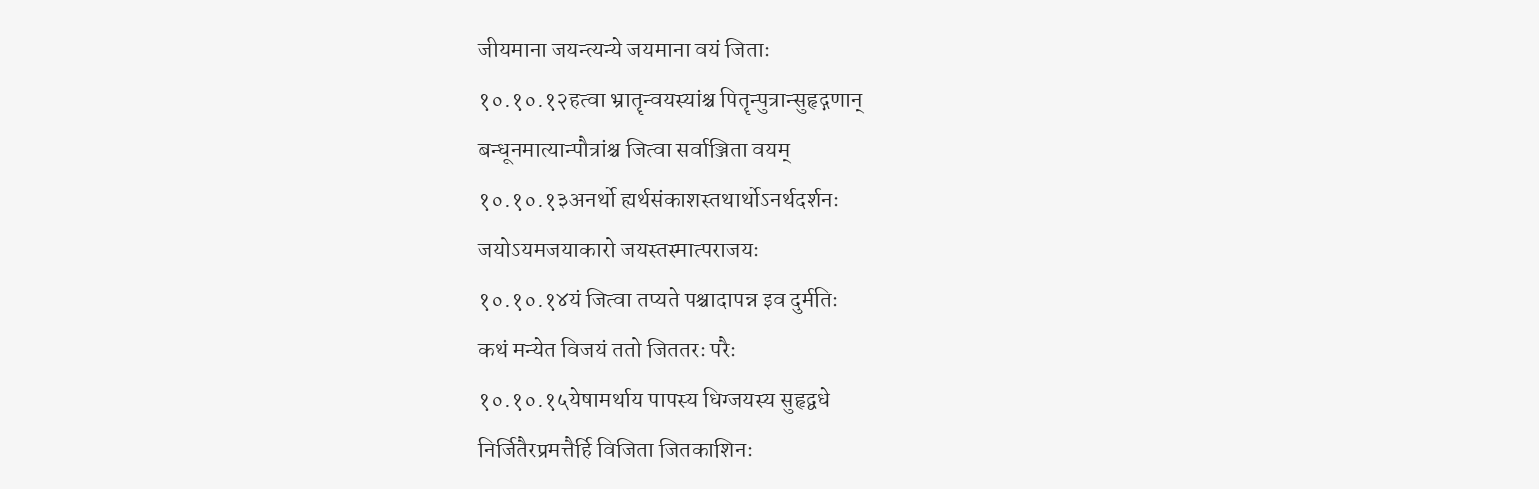जीयमाना जयन्त्यन्ये जयमाना वयं जिताः
१०.१०.१२हत्वा भ्रातॄन्वयस्यांश्च पितॄन्पुत्रान्सुहृद्गणान्
बन्धूनमात्यान्पौत्रांश्च जित्वा सर्वाञ्जिता वयम्
१०.१०.१३अनर्थो ह्यर्थसंकाशस्तथार्थोऽनर्थदर्शनः
जयोऽयमजयाकारो जयस्तस्मात्पराजयः
१०.१०.१४यं जित्वा तप्यते पश्चादापन्न इव दुर्मतिः
कथं मन्येत विजयं ततो जिततरः परैः
१०.१०.१५येषामर्थाय पापस्य धिग्जयस्य सुहृद्वधे
निर्जितैरप्रमत्तैर्हि विजिता जितकाशिनः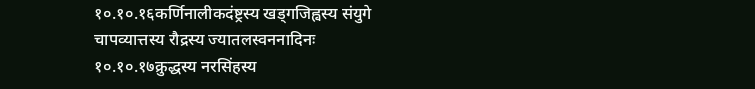१०.१०.१६कर्णिनालीकदंष्ट्रस्य खड्गजिह्वस्य संयुगे
चापव्यात्तस्य रौद्रस्य ज्यातलस्वननादिनः
१०.१०.१७क्रुद्धस्य नरसिंहस्य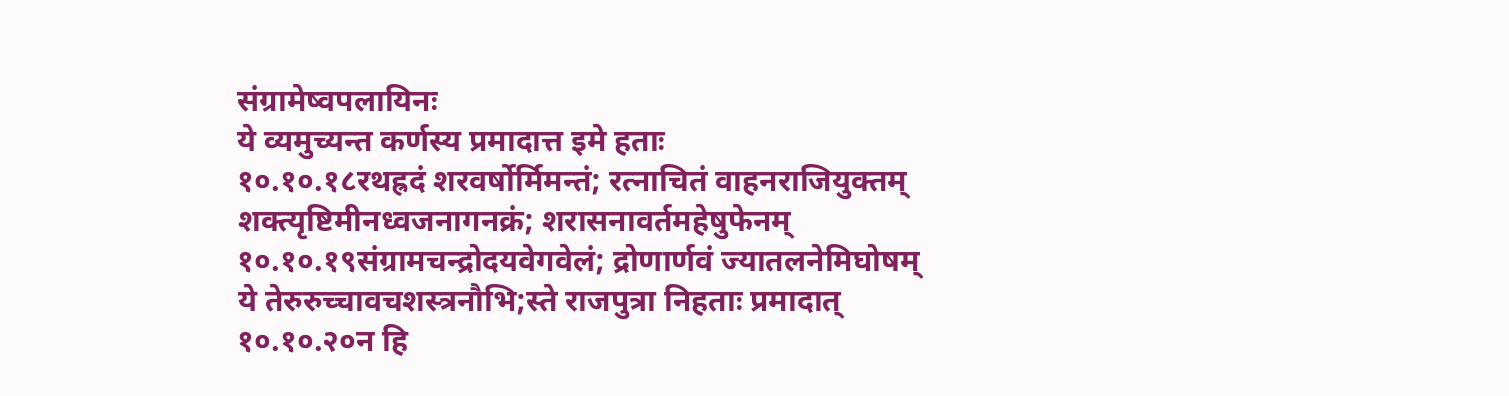संग्रामेष्वपलायिनः
ये व्यमुच्यन्त कर्णस्य प्रमादात्त इमे हताः
१०.१०.१८रथह्रदं शरवर्षोर्मिमन्तं; रत्नाचितं वाहनराजियुक्तम्
शक्त्यृष्टिमीनध्वजनागनक्रं; शरासनावर्तमहेषुफेनम्
१०.१०.१९संग्रामचन्द्रोदयवेगवेलं; द्रोणार्णवं ज्यातलनेमिघोषम्
ये तेरुरुच्चावचशस्त्रनौभि;स्ते राजपुत्रा निहताः प्रमादात्
१०.१०.२०न हि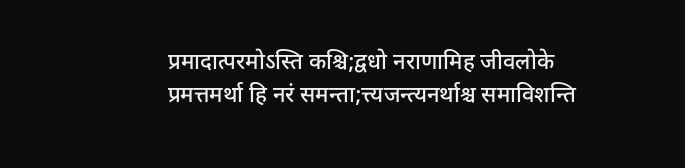प्रमादात्परमोऽस्ति कश्चि;द्वधो नराणामिह जीवलोके
प्रमत्तमर्था हि नरं समन्ता;त्त्यजन्त्यनर्थाश्च समाविशन्ति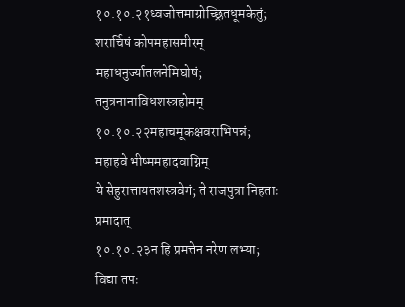१०.१०.२१ध्वजोत्तमाग्रोच्छ्रितधूमकेतुं; शरार्चिषं कोपमहासमीरम्
महाधनुर्ज्यातलनेमिघोषं; तनुत्रनानाविधशस्त्रहोमम्
१०.१०.२२महाचमूकक्षवराभिपन्नं; महाहवे भीष्ममहादवाग्निम्
ये सेहुरात्तायतशस्त्रवेगं; ते राजपुत्रा निहताः प्रमादात्
१०.१०.२३न हि प्रमत्तेन नरेण लभ्या; विद्या तपः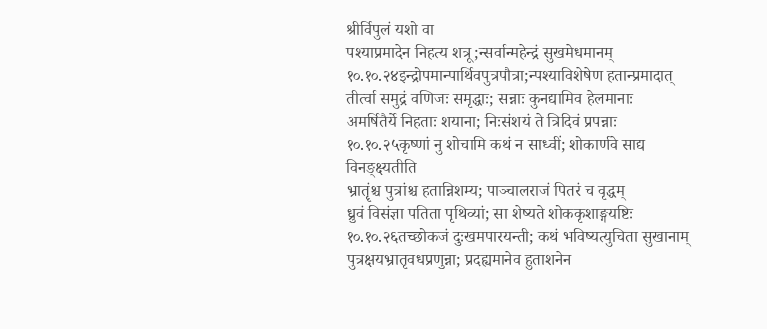श्रीर्विपुलं यशो वा
पश्याप्रमादेन निहत्य शत्रू;न्सर्वान्महेन्द्रं सुखमेधमानम्
१०.१०.२४इन्द्रोपमान्पार्थिवपुत्रपौत्रा;न्पश्याविशेषेण हतान्प्रमादात्
तीर्त्वा समुद्रं वणिजः समृद्धाः; सन्नाः कुनद्यामिव हेलमानाः
अमर्षितैर्ये निहताः शयाना; निःसंशयं ते त्रिदिवं प्रपन्नाः
१०.१०.२५कृष्णां नु शोचामि कथं न साध्वीं; शोकार्णवे साद्य विनङ्क्ष्यतीति
भ्रातॄंश्च पुत्रांश्च हतान्निशम्य; पाञ्चालराजं पितरं च वृद्धम्
ध्रुवं विसंज्ञा पतिता पृथिव्यां; सा शेष्यते शोककृशाङ्गयष्टिः
१०.१०.२६तच्छोकजं दुःखमपारयन्ती; कथं भविष्यत्युचिता सुखानाम्
पुत्रक्षयभ्रातृवधप्रणुन्ना; प्रदह्यमानेव हुताशनेन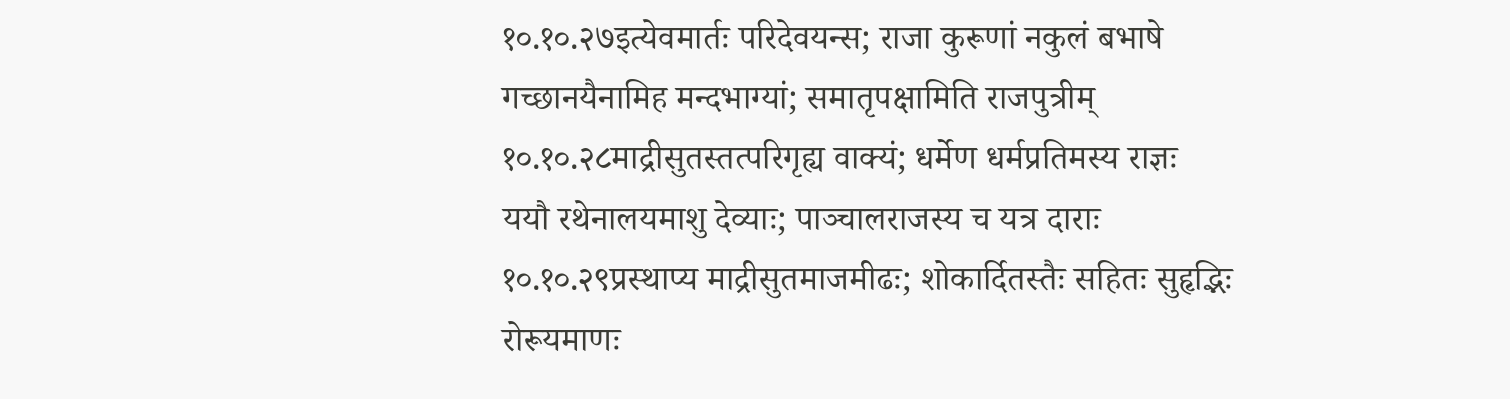१०.१०.२७इत्येवमार्तः परिदेवयन्स; राजा कुरूणां नकुलं बभाषे
गच्छानयैनामिह मन्दभाग्यां; समातृपक्षामिति राजपुत्रीम्
१०.१०.२८माद्रीसुतस्तत्परिगृह्य वाक्यं; धर्मेण धर्मप्रतिमस्य राज्ञः
ययौ रथेनालयमाशु देव्याः; पाञ्चालराजस्य च यत्र दाराः
१०.१०.२९प्रस्थाप्य माद्रीसुतमाजमीढः; शोकार्दितस्तैः सहितः सुहृद्भिः
रोरूयमाणः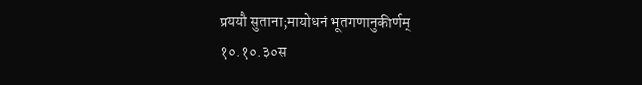प्रययौ सुताना;मायोधनं भूतगणानुकीर्णम्
१०.१०.३०स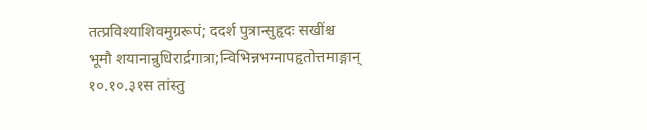तत्प्रविश्याशिवमुग्ररूपं; ददर्श पुत्रान्सुहृदः सखींश्च
भूमौ शयानान्रुधिरार्द्रगात्रा;न्विभिन्नभग्नापहृतोत्तमाङ्गान्
१०.१०.३१स तांस्तु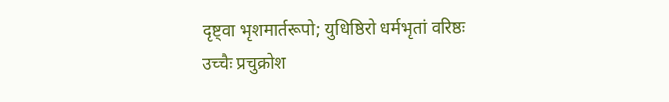दृष्ट्वा भृशमार्तरूपो; युधिष्ठिरो धर्मभृतां वरिष्ठः
उच्चैः प्रचुक्रोश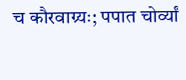च कौरवाग्र्यः; पपात चोर्व्यां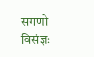सगणो विसंज्ञः